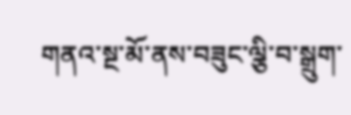གནའ་སྔ་མོ་ནས་བཟུང་ལྕི་བ་སྒྲུག་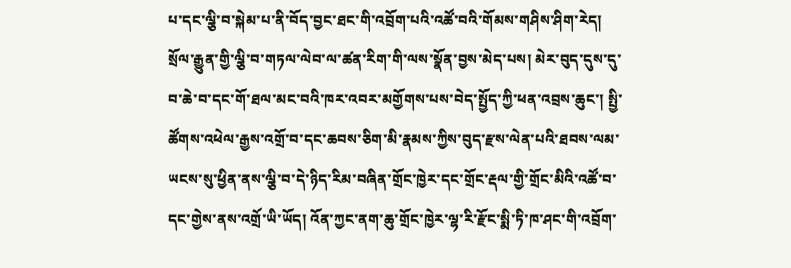པ་དང་ལྕི་བ་སྐེམ་པ་ནི་བོད་བྱང་ཐང་གི་འབྲོག་པའི་འཚོ་བའི་གོམས་གཤིས་ཤིག་རེད། སྲོལ་རྒྱུན་གྱི་ལྕི་བ་གཏལ་ལེབ་ལ་ཚན་རིག་གི་ལས་སྣོན་བྱས་མེད་པས། མེར་བུད་དུས་དུ་བ་ཆེ་བ་དང་གོ་ཐལ་མང་བའི་ཁར་འབར་མགྱོགས་པས་བེད་སྤྱོད་ཀྱི་ཕན་འབྲས་ཆུང་། སྤྱི་ཚོགས་འཕེལ་རྒྱས་འགྲོ་བ་དང་ཆབས་ཅིག་མི་རྣམས་ཀྱིས་བུད་རྫས་ལེན་པའི་ཐབས་ལམ་ཡངས་སུ་ཕྱིན་ནས་ལྕི་བ་དེ་ཉིད་རིམ་བཞིན་གྲོང་ཁྱེར་དང་གྲོང་རྡལ་གྱི་གྲོང་མིའི་འཚོ་བ་དང་གྱེས་ནས་འགྲོ་ཡི་ཡོད། འོན་ཀྱང་ནག་ཆུ་གྲོང་ཁྱེར་ལྷ་རི་རྫོང་སྨི་ཏི་ཁ་ཤང་གི་འབྲོག་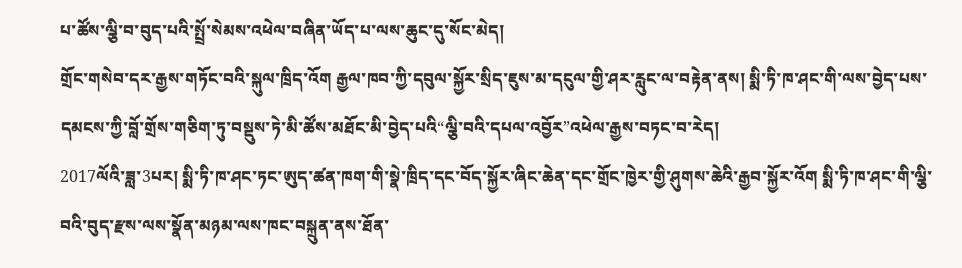པ་ཚོས་ལྕི་བ་བུད་པའི་སྤྲོ་སེམས་འཕེལ་བཞིན་ཡོད་པ་ལས་ཆུང་དུ་སོང་མེད།
གྲོང་གསེབ་དར་རྒྱས་གཏོང་བའི་སྐུལ་ཁྲིད་འོག རྒྱལ་ཁབ་ཀྱི་དབུལ་སྐྱོར་སྲིད་ཇུས་མ་དངུལ་གྱི་ཤར་རླུང་ལ་བརྟེན་ནས། སྨི་ཏི་ཁ་ཤང་གི་ལས་བྱེད་པས་དམངས་ཀྱི་བློ་གྲོས་གཅིག་ཏུ་བསྡུས་ཏེ་མི་ཚོས་མཐོང་མི་བྱེད་པའི“ལྕི་བའི་དཔལ་འབྱོར”འཕེལ་རྒྱས་བཏང་བ་རེད།
2017ལོའི་ཟླ་3པར། སྨི་ཏི་ཁ་ཤང་ཏང་ཨུད་ཚན་ཁག་གི་སྣེ་ཁྲིད་དང་བོད་སྐྱོར་ཞིང་ཆེན་དང་གྲོང་ཁྱེར་གྱི་ཤུགས་ཆེའི་རྒྱབ་སྐྱོར་འོག སྨི་ཏི་ཁ་ཤང་གི་ལྕི་བའི་བུད་རྫས་ལས་སྣོན་མཉམ་ལས་ཁང་བསྐྲུན་ནས་ཐོན་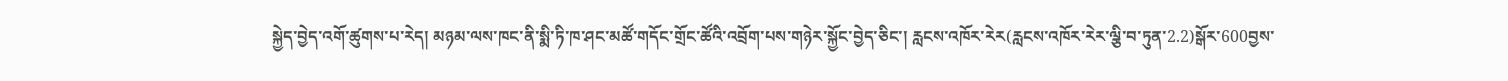སྐྱེད་བྱེད་འགོ་ཚུགས་པ་རེད། མཉམ་ལས་ཁང་ནི་སྨི་ཏི་ཁ་ཤང་མཚོ་གདོང་གྲོང་ཚོའི་འབྲོག་པས་གཉེར་སྐྱོང་བྱེད་ཅིང་། རླངས་འཁོར་རེར(རླངས་འཁོར་རེར་ལྕི་བ་ཏུན་2.2)སྒོར་600བྱས་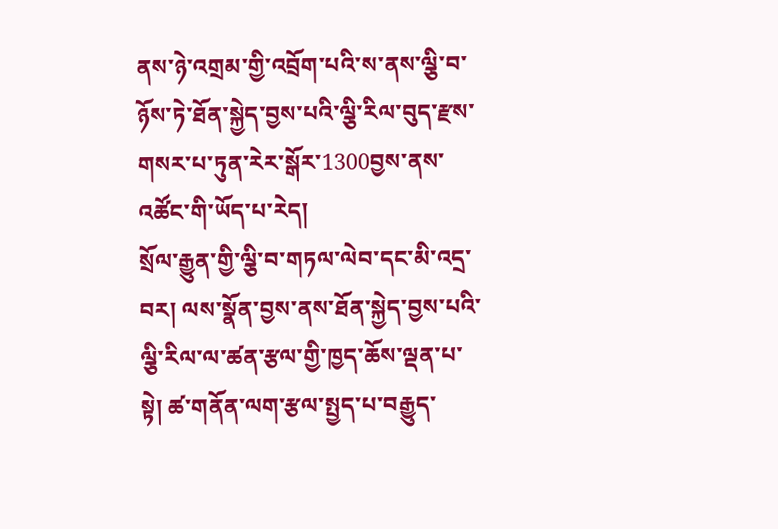ནས་ཉེ་འགྲམ་གྱི་འབྲོག་པའི་ས་ནས་ལྕི་བ་ཉོས་ཏེ་ཐོན་སྐྱེད་བྱས་པའི་ལྕི་རིལ་བུད་རྫས་གསར་པ་ཏུན་རེར་སྒོར་1300བྱས་ནས་འཚོང་གི་ཡོད་པ་རེད།
སྲོལ་རྒྱུན་གྱི་ལྕི་བ་གཏལ་ལེབ་དང་མི་འདྲ་བར། ལས་སྣོན་བྱས་ནས་ཐོན་སྐྱེད་བྱས་པའི་ལྕི་རིལ་ལ་ཚན་རྩལ་གྱི་ཁྱད་ཆོས་ལྡན་པ་སྟེ། ཚ་གནོན་ལག་རྩལ་སྤྱད་པ་བརྒྱུད་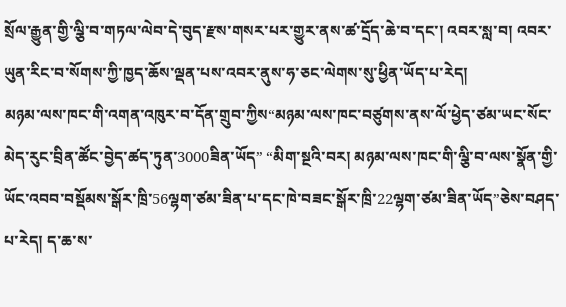སྲོལ་རྒྱུན་གྱི་ལྕི་བ་གཏལ་ལེབ་དེ་བུད་རྫས་གསར་པར་གྱུར་ནས་ཚ་དྲོད་ཆེ་བ་དང་། འབར་སླ་བ། འབར་ཡུན་རིང་བ་སོགས་ཀྱི་ཁྱད་ཆོས་ལྡན་པས་འབར་ནུས་ཧ་ཅང་ལེགས་སུ་ཕྱིན་ཡོད་པ་རེད།
མཉམ་ལས་ཁང་གི་འགན་འཁུར་བ་དོན་གྲུབ་ཀྱིས“མཉམ་ལས་ཁང་བཙུགས་ནས་ལོ་ཕྱེད་ཙམ་ཡང་སོང་མེད་རུང་བྲིན་ཚོང་བྱེད་ཚད་ཏུན་3000ཟིན་ཡོད” “མིག་སྔའི་བར། མཉམ་ལས་ཁང་གི་ལྕི་བ་ལས་སྣོན་གྱི་ཡོང་འབབ་བསྡོམས་སྒོར་ཁྲི་56ལྷག་ཙམ་ཟིན་པ་དང་ཁེ་བཟང་སྒོར་ཁྲི་22ལྷག་ཙམ་ཟིན་ཡོད”ཅེས་བཤད་པ་རེད། ད་ཆ་ས་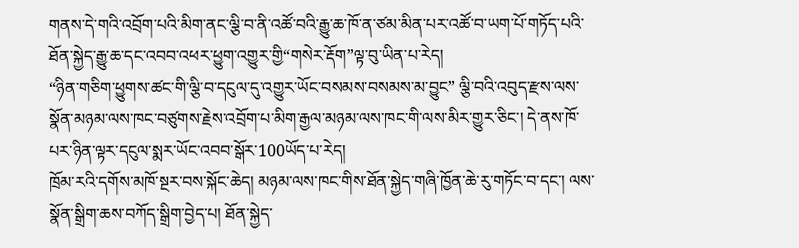གནས་དེ་གའི་འབྲོག་པའི་མིག་ནང་ལྕི་བ་ནི་འཚོ་བའི་རྒྱུ་ཆ་ཁོ་ན་ཙམ་མིན་པར་འཚོ་བ་ཡག་པོ་གཏོད་པའི་ཐོན་སྐྱེད་རྒྱུ་ཆ་དང་འབབ་འཕར་ཕྱུག་འགྱུར་གྱི“གསེར་རྡོག”ལྟ་བུ་ཡིན་པ་རེད།
“ཉིན་གཅིག་ཕྱུགས་ཚང་གི་ལྕི་བ་དངུལ་དུ་འགྱུར་ཡོང་བསམས་བསམས་མ་བྱུང” ལྕི་བའི་འབུད་རྫས་ལས་སྣོན་མཉམ་ལས་ཁང་བཙུགས་རྗེས་འབྲོག་པ་མིག་རྒྱལ་མཉམ་ལས་ཁང་གི་ལས་མིར་གྱུར་ཅིང་། དེ་ནས་ཁོ་པར་ཉིན་ལྟར་དངུལ་སྨར་ཡོང་འབབ་སྒོར་100ཡོད་པ་རེད།
ཁྲོམ་རའི་དགོས་མཁོ་སྔར་བས་སྐོང་ཆེད། མཉམ་ལས་ཁང་གིས་ཐོན་སྐྱེད་གཞི་ཁྱོན་ཆེ་རུ་གཏོང་བ་དང་། ལས་སྣོན་སྒྲིག་ཆས་བཀོད་སྒྲིག་བྱེད་པ། ཐོན་སྐྱེད་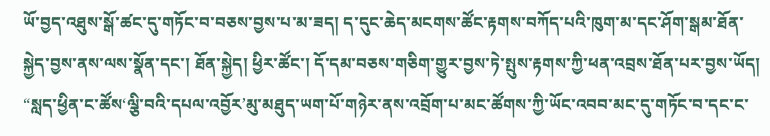ཡོ་བྱད་འཐུས་སྒོ་ཚང་དུ་གཏོང་བ་བཅས་བྱས་པ་མ་ཟད། ད་དུང་ཆེད་མངགས་ཚོང་རྟགས་བཀོད་པའི་ཁུག་མ་དང་ཤོག་སྒམ་ཐོན་སྐྱེད་བྱས་ནས་ལས་སྣོན་དང་། ཐོན་སྐྱེད། ཕྱིར་ཚོང་། དོ་དམ་བཅས་གཅིག་གྱུར་བྱས་ཏེ་སྤུས་རྟགས་ཀྱི་ཕན་འབྲས་ཐོན་པར་བྱས་ཡོད། “སླད་ཕྱིན་ང་ཚོས‘ལྕི་བའི་དཔལ་འབྱོར’མུ་མཐུད་ཡག་པོ་གཉེར་ནས་འབྲོག་པ་མང་ཚོགས་ཀྱི་ཡོང་འབབ་མང་དུ་གཏོང་བ་དང་ང་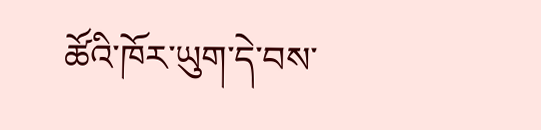ཚོའི་ཁོར་ཡུག་དེ་བས་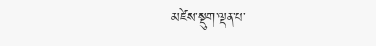མཛེས་སྡུག་ལྡན་པ་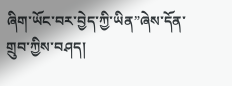ཞིག་ཡོང་བར་བྱེད་ཀྱི་ཡིན”ཞེས་དོན་གྲུབ་ཀྱིས་བཤད།